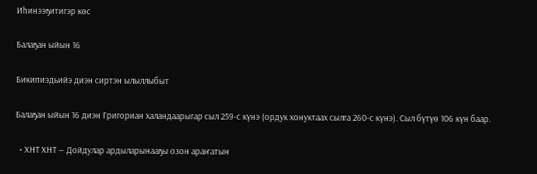Иһинээҕитигэр көс

Балаҕан ыйын 16

Бикипиэдьийэ диэн сиртэн ылыллыбыт

Балаҕан ыйын 16 диэн Григориан халандаарыгар сыл 259-с күнэ (ордук хонуктаах сылга 260-c күнэ). Сыл бүтүө 106 күн баар.

  • ХНТ ХНТ — Дойдулар ардыларынааҕы озон араҥатын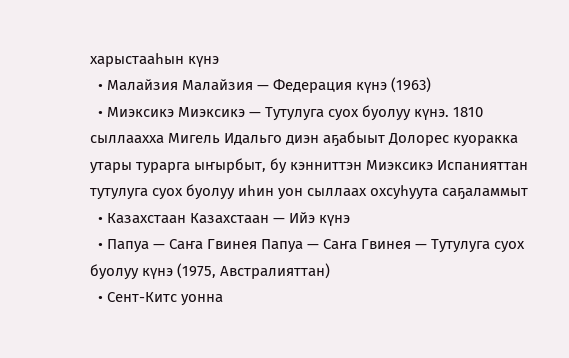харыстааһын күнэ
  • Малайзия Малайзия — Федерация күнэ (1963)
  • Миэксикэ Миэксикэ — Тутулуга суох буолуу күнэ. 1810 сыллаахха Мигель Идальго диэн аҕабыыт Долорес куоракка утары турарга ыҥырбыт, бу кэнниттэн Миэксикэ Испанияттан тутулуга суох буолуу иһин уон сыллаах охсуһуута саҕаламмыт
  • Казахстаан Казахстаан — Ийэ күнэ
  • Папуа — Саҥа Гвинея Папуа — Саҥа Гвинея — Тутулуга суох буолуу күнэ (1975, Австралияттан)
  • Сент-Китс уонна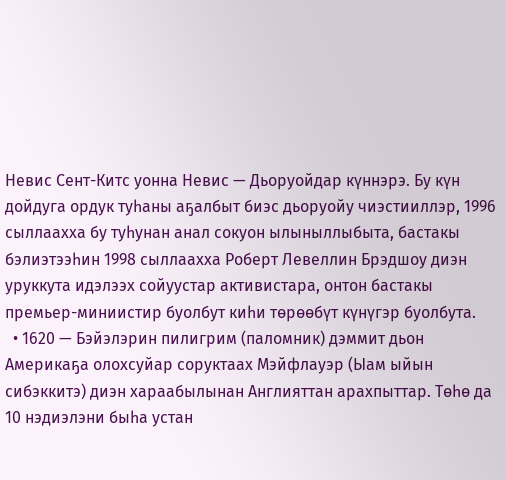Невис Сент-Китс уонна Невис — Дьоруойдар күннэрэ. Бу күн дойдуга ордук туһаны аҕалбыт биэс дьоруойу чиэстииллэр, 1996 сыллаахха бу туһунан анал сокуон ылыныллыбыта, бастакы бэлиэтээһин 1998 сыллаахха Роберт Левеллин Брэдшоу диэн уруккута идэлээх сойуустар активистара, онтон бастакы премьер-миниистир буолбут киһи төрөөбүт күнүгэр буолбута.
  • 1620 — Бэйэлэрин пилигрим (паломник) дэммит дьон Америкаҕа олохсуйар соруктаах Мэйфлауэр (Ыам ыйын сибэккитэ) диэн хараабылынан Англияттан арахпыттар. Төһө да 10 нэдиэлэни быһа устан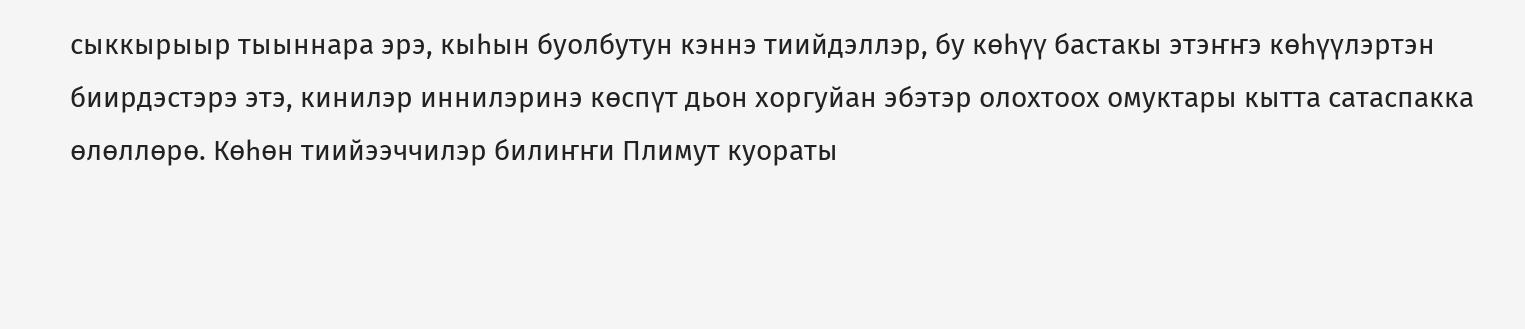сыккырыыр тыыннара эрэ, кыһын буолбутун кэннэ тиийдэллэр, бу көһүү бастакы этэҥҥэ көһүүлэртэн биирдэстэрэ этэ, кинилэр иннилэринэ көспүт дьон хоргуйан эбэтэр олохтоох омуктары кытта сатаспакка өлөллөрө. Көһөн тиийээччилэр билиҥҥи Плимут куораты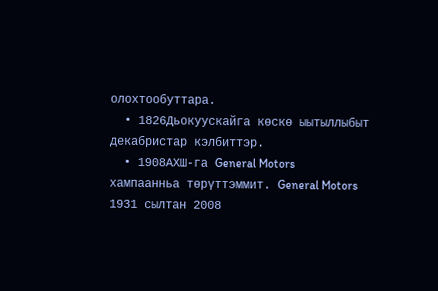олохтообуттара.
  • 1826Дьокуускайга көскө ыытыллыбыт декабристар кэлбиттэр.
  • 1908АХШ-га General Motors хампаанньа төрүттэммит. General Motors 1931 сылтан 2008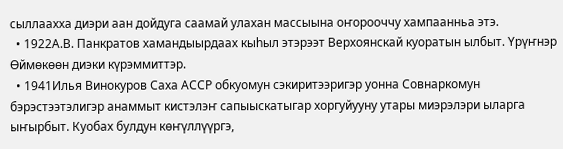сыллаахха диэри аан дойдуга саамай улахан массыына оҥорооччу хампаанньа этэ.
  • 1922А.В. Панкратов хамандыырдаах кыһыл этэрээт Верхоянскай куоратын ылбыт. Үрүҥнэр Өймөкөөн диэки күрэммиттэр.
  • 1941Илья Винокуров Саха АССР обкуомун сэкиритээригэр уонна Совнаркомун бэрэстээтэлигэр анаммыт кистэлэҥ сапыыскатыгар хоргуйууну утары миэрэлэри ыларга ыҥырбыт. Куобах булдун көҥүллүүргэ,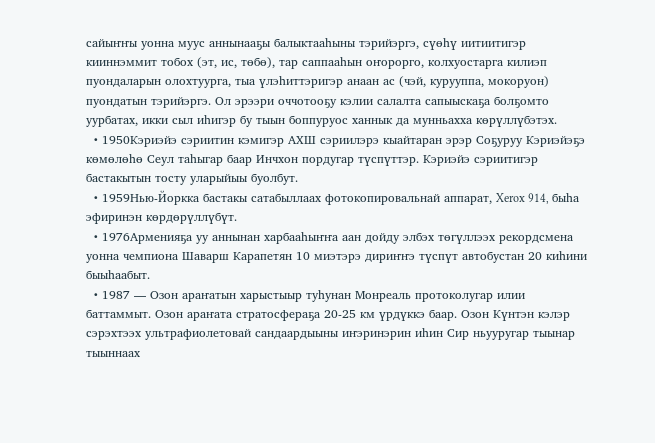сайыҥҥы уонна муус аннынааҕы балыктааһыны тэрийэргэ, сүөһү иитиитигэр кииннэммит тобох (эт, ис, төбө), тар саппааһын оҥорорго, колхуостарга килиэп пуондаларын олохтуурга, тыа үлэһиттэригэр анаан ас (чэй, курууппа, мокоруон) пуондатын тэрийэргэ. Ол эрээри оччотооҕу кэлии салалта сапыыскаҕа болҕомто уурбатах, икки сыл иһигэр бу тыын боппуруос ханнык да мунньахха көрүллүбэтэх.
  • 1950Кэриэйэ сэриитин кэмигэр АХШ сэриилэрэ кыайтаран эрэр Соҕуруу Кэриэйэҕэ көмөлөһө Сеул таһыгар баар Инчхон пордугар түспүттэр. Кэриэйэ сэриитигэр бастакытын тосту уларыйыы буолбут.
  • 1959Нью-Йоркка бастакы сатабыллаах фотокопировальнай аппарат, Xerox 914, быһа эфиринэн көрдөрүллүбүт.
  • 1976Арменияҕа уу аннынан харбааһыҥҥа аан дойду элбэх төгүллээх рекордсмена уонна чемпиона Шаварш Карапетян 10 миэтэрэ дириҥҥэ түспүт автобустан 20 киһини быыһаабыт.
  • 1987 — Озон араҥатын харыстыыр туһунан Монреаль протоколугар илии баттаммыт. Озон араҥата стратосфераҕа 20-25 км үрдүккэ баар. Озон Күнтэн кэлэр сэрэхтээх ультрафиолетовай сандаардыыны иҥэринэрин иһин Сир ньууругар тыынар тыыннаах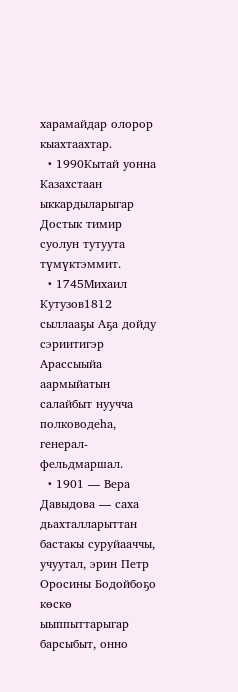харамайдар олорор кыахтаахтар.
  • 1990Кытай уонна Казахстаан ыккардыларыгар Достык тимир суолун тутуута түмүктэммит.
  • 1745Михаил Кутузов1812 сыллааҕы Аҕа дойду сэриитигэр Арассыыйа аармыйатын салайбыт нуучча полководеһа, генерал-фельдмаршал.
  • 1901 — Вера Давыдова — саха дьахталларыттан бастакы суруйааччы, учуутал, эрин Петр Оросины Бодойбоҕо көскө ыыппыттарыгар барсыбыт, онно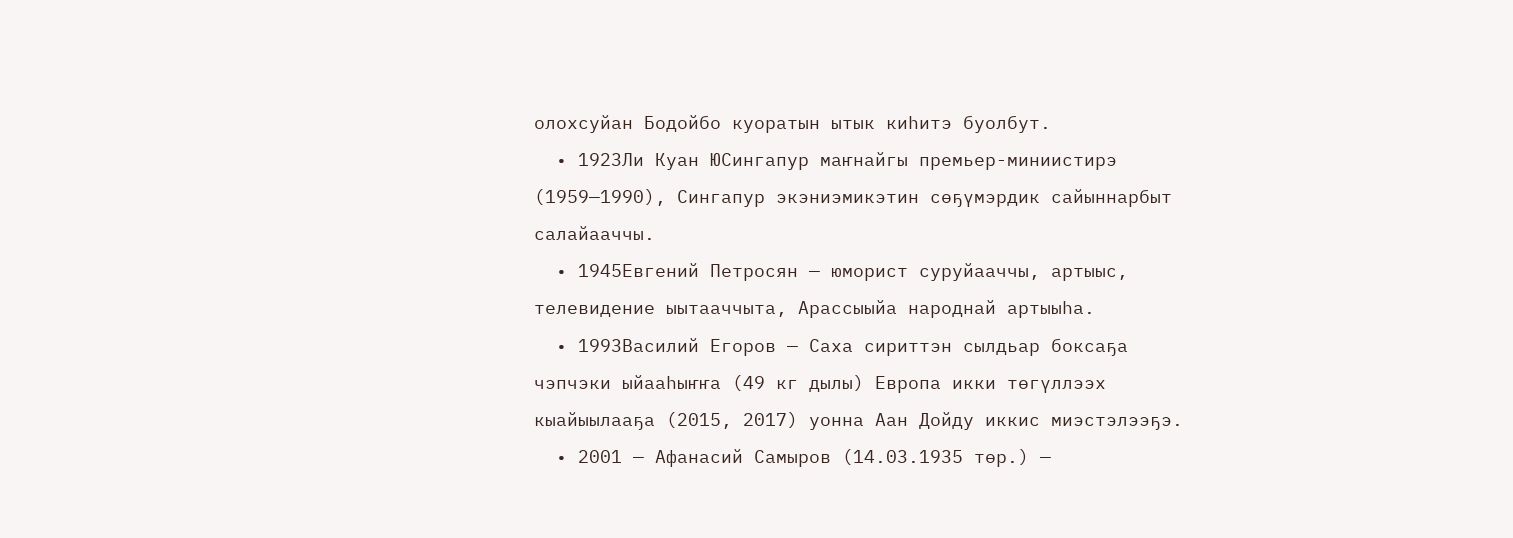олохсуйан Бодойбо куоратын ытык киһитэ буолбут.
  • 1923Ли Куан ЮСингапур маҥнайгы премьер-миниистирэ (1959—1990), Сингапур экэниэмикэтин сөҕүмэрдик сайыннарбыт салайааччы.
  • 1945Евгений Петросян — юморист суруйааччы, артыыс, телевидение ыытааччыта, Арассыыйа народнай артыыһа.
  • 1993Василий Егоров — Саха сириттэн сылдьар боксаҕа чэпчэки ыйааһыҥҥа (49 кг дылы) Европа икки төгүллээх кыайыылааҕа (2015, 2017) уонна Аан Дойду иккис миэстэлээҕэ.
  • 2001 — Афанасий Самыров (14.03.1935 төр.) —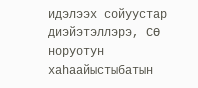идэлээх сойуустар диэйэтэллэрэ, СӨ норуотун хаһаайыстыбатын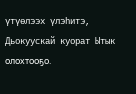үтүөлээх үлэһитэ, Дьокуускай куорат Ытык олохтооҕо.